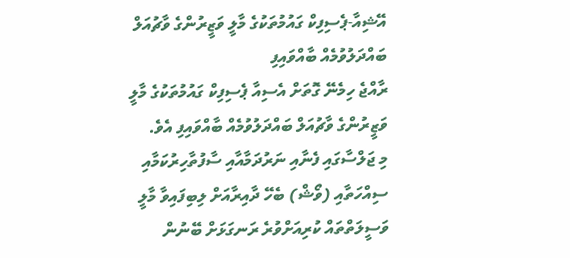އޭޝިއާ-ޕެސިފިކް ގައުމުތަކުގެ މާލީ ވަޒީރުންގެ ވާޗުއަލް ބައްދަލުވުމެއް ބާއްވައިފި
ރާއްޖެ ހިމެނޭ ގޮތަށް އެސިއާ ޕެސިފިކް ގައުމުތަކުގެ މާލީ ވަޒީރުންގެ ވާޗުއަލް ބައްދަލުވުމެއް ބާއްވައިފި އެވެ.
މި ޖަލްސާގައި ފެނާއި ނަރުދަމާއާއި ސާފުތާހިރުކަމާއި ސިއްހަތާއި (ވޯޝް) ބެހޭ ދާއިރާއަށް ލިބިފައިވާ މާލީ ވަސީލަތްތައް ކުރިއަށްވުރެ ރަނގަޅަށް ބޭނުން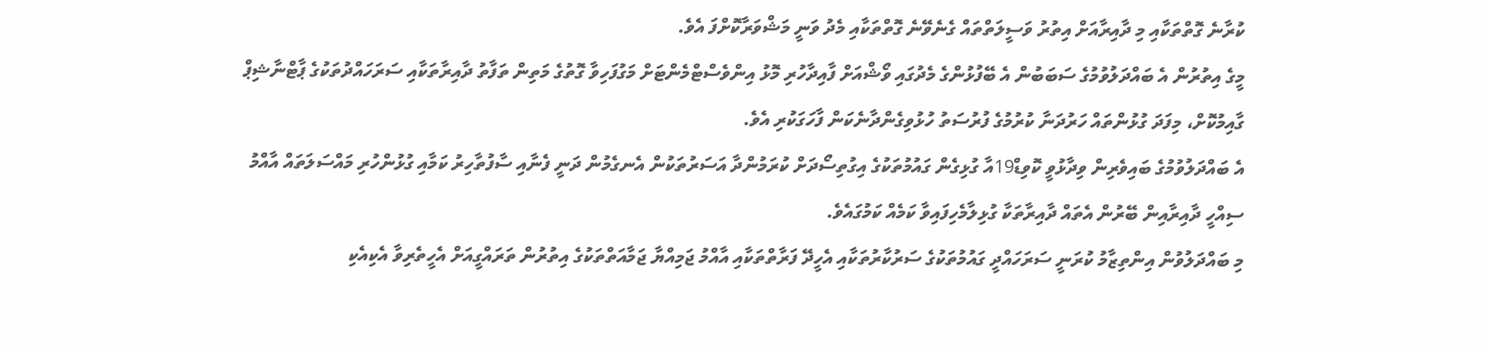ކުރާނެ ގޮތްތަކާއި މި ދާއިރާއަށް އިތުރު ވަސީލަތްތައް ގެނެވޭނެ ގޮތްތަކާއި މެދު ވަނީ މަޝްވަރާކޮށްފަ އެވެ.
މީގެ އިތުރުން އެ ބައްދަލުވުމުގެ ސަބަބުން އެ ބޭފުޅުންގެ މެދުގައި ވޯޝްއަށް ފާއިދާހުރި މޮޅު އިންވެސްޓްމެންޓަށް މަގުފަހިވާ ގޮތުގެ މަތިން ތަފާތު ދާއިރާތަކާއި ސަރަހައްދުތަކުގެ ޕާޓްނާޝިޕް ގާއިމުކޮށް، މިފަދަ ގުޅުންތައް ހަރުދަނާ ކުރުމުގެ ފުރުސަތު ހުޅުވިގެންދާނެކަން ފާހަގަކުރި އެވެ.
އެ ބައްދަލުވުމުގެ ބައިވެރިން ވިދާޅުވީ ކޮވިޑް19އާ ގުޅިގެން ގައުމުތަކުގެ އިގުތިސޯދަށް ކުރަމުންދާ އަސަރުތަކުން އެނގެމުން ދަނީ ފެނާއި ސާފުތާހިރު ކަމާއި ގުޅުންހުރި މައްސަލަތައް އާއްމު ސިއްހީ ދާއިރާއިން ބޭރުން އެތައް ދާއިރާތަކާ ގުޅިލާމެހިފައިވާ ކަމެއް ކަމުގައެވެ.
މި ބައްދަލުވުން އިންތިޒާމު ކުރަނީ ސަރަހައްދީ ގައުމުތަކުގެ ސަރުކާރުތަކާއި އެހީދޭ ފަރާތްތަކާއި އާއްމު ޖަމިއްޔާ ޖަމާއަތްތަކުގެ އިތުރުން ތަރައްގީއަށް އެހީތެރިވާ އެކިއެކި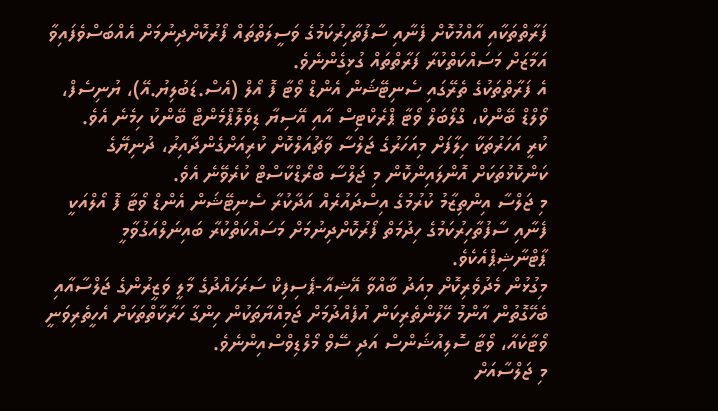ފަރާތްތަކާއި އާއްމުކޮށް ފެނާއި ސާފުތާހިރުކަމުގެ ވަސީލަތްތައް ފޯރުކޮށްދިނުމަށް އެއްބަސްވެފައިވާ އަމާޒަށް މަސައްކަތްކުރާ ފަރާތްތައް ގުޅިގެންނެވެ.
އެ ފަރާތްތަކުގެ ތެރޭގައި ސެނިޓޭޝަން އެންޑް ވޯޓާ ފޮ އޯލް (އެސް.ޑަބުލިޔު.އޭ)، ޔުނިސެފް، ވޯލްޑް ބޭންކް، ގްލޯބަލް ވޯޓާ ޕްރެކްޓިސް އާއި އޭސިޔާ ޑިވެލޮޕްމެންޓް ބޭންކު ހިމެނެ އެވެ.
ކުރީ އަހަރުތަކާ ހިލާފަށް މިއަހަރުގެ ޖަލްސާ ވާޗުއަލްކޮށް ކުރިއަށްގެންދާއިރު، ދުނިޔޭގެ ކަންކޮޅުތަކަށް އޮންލައިންކޮން މި ޖަލްސާ ބްރޯޑްކާސްޓް ކުރެވޭނެ އެވެ.
މި ޖަލްސާ އިންތިޒާމު ކުރުމުގެ އިސްދައުރެއް އަދާކުރާ ސެނިޓޭޝަން އެންޑް ވޯޓާ ފޮ އޯލްއަކީ ފެނާއި ސާފުތާހިރުކަމުގެ ހިދުމަތް ފޯރުކޮށްދިނުމަށް މަސައްކަތްކުރާ ބައިނަލްއަގުވާމީ ޕާޓްނާޝިޕްއެކެވެ.
މިގުޅުން މެދުވެރިކޮށް މިއަދު ބާއްވާ އޭޝިއާ-ޕެސިފިކް ސަރަހައްދުގެ މާލީ ވަޒީރުންގެ ޖަލްސާއާއި ބެހޭގޮތުން އާންމު ހޭލުންތެރިކަން އުފެއްދުމަށް ޖަމިއްޔާތަކުން ހިންގާ ހަރާކާތްތަކަށް އެހީތެރިވަނީ ވޯޓާކެއާ، ވޯޓާ ސޮލިއުޝަންސް އަދި ސޭވް މޯލްޑިވްސްއިންނެވެ.
މި ޖަލްސާއަށް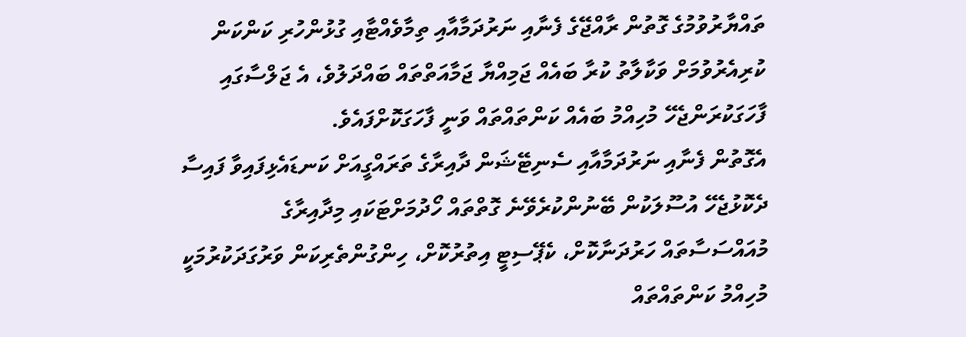ތައްޔާރުވުމުގެ ގޮތުން ރާއްޖޭގެ ފެނާއި ނަރުދަމާއާއި ތިމާވެއްޓާއި ގުޅުންހުރި ކަންކަން ކުރިއެރުވުމަށް ވަކާލާތު ކުރާ ބައެއް ޖަމިއްޔާ ޖަމާއަތްތައް ބައްދަލުވެ، އެ ޖަލްސާގައި ފާހަގަކުރަންޖެހޭ މުހިއްމު ބައެއް ކަންތައްތައް ވަނީ ފާހަގަކޮށްފައެވެ.
އެގޮތުން ފެނާއި ނަރުދަމާއާއި ސެނިޓޭޝަން ދާއިރާގެ ތަރައްގީއަށް ކަނޑައެޅިފައިވާ ފައިސާ ދެކޮޅުޖެހޭ އުސޫލަކުން ބޭނުންކުރެވޭނެ ގޮތްތައް ހޯދުމަށްޓަކައި މިދާއިރާގެ މުއައްސަސާތައް ހަރުދަނާކޮށް، ކެޕޭސިޓީ އިތުރުކޮށް، ހިންގުންތެރިކަން ވަރުގަދަކުރުމަކީ މުހިއްމު ކަންތައްތައް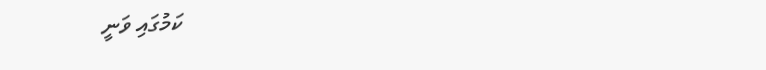ކަމުގައި ވަނީ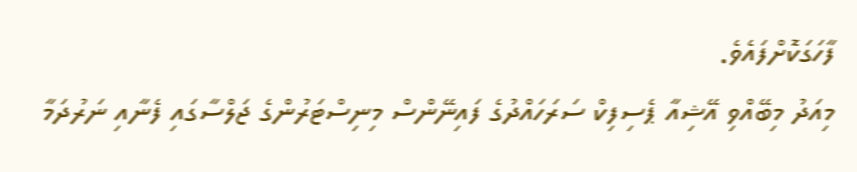ފާހަގަކޮށްފައެވެ.
މިއަދު މިބޭއްވި އޭޝިއާ ޕެސިފިކް ސަރަހައްދުގެ ފައިނޭންސް މިނިސްޓަރުންގެ ޖަލްސާގައި ފެނާއި ނަރުދަމާ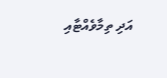އަދި ތިމާވެއްޓާއި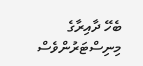ބެހޭ ދާއިރާގެ މިނިސްޓަރުންވެސް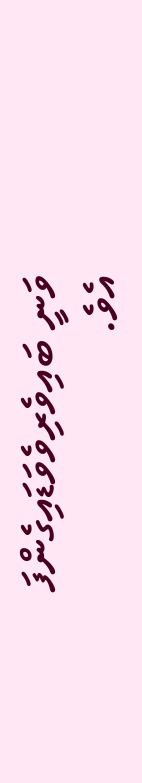ވަނީ ބައިވެރިވެވަޑައިގެންފަ އެވެ.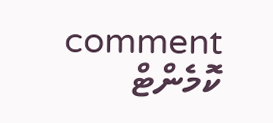comment ކޮމެންޓް